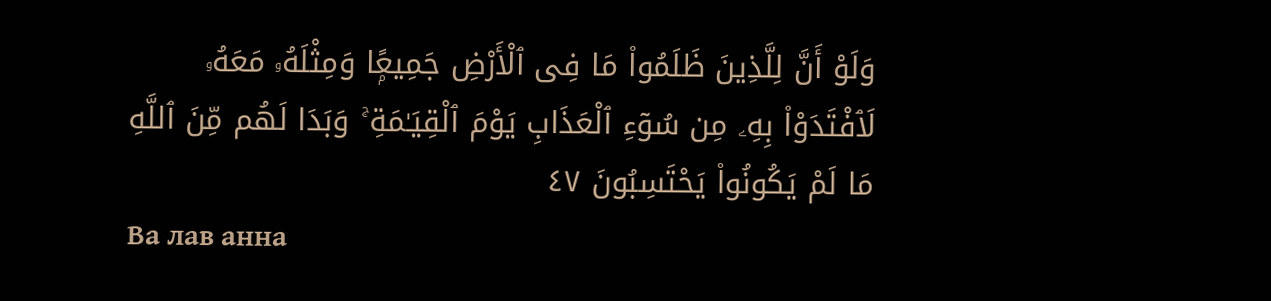وَلَوْ أَنَّ لِلَّذِينَ ظَلَمُوا۟ مَا فِى ٱلْأَرْضِ جَمِيعًۭا وَمِثْلَهُۥ مَعَهُۥ لَٱفْتَدَوْا۟ بِهِۦ مِن سُوٓءِ ٱلْعَذَابِ يَوْمَ ٱلْقِيَـٰمَةِ ۚ وَبَدَا لَهُم مِّنَ ٱللَّهِ مَا لَمْ يَكُونُوا۟ يَحْتَسِبُونَ ٤٧
Ва лав анна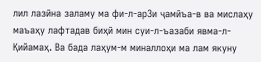лил лазӣна заламу ма фи-л-арЗи ҷамӣъа-в ва мислаҳу маъаҳу лафтадав биҳӣ мин суи-л-ъазаби явма-л-Қийамаҳ. Ва бада лаҳум-м миналлоҳи ма лам якуну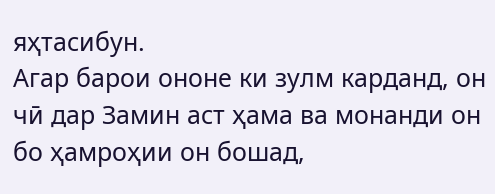яҳтасибун.
Агар барои ононе ки зулм карданд, он чӣ дар Замин аст ҳама ва монанди он бо ҳамроҳии он бошад,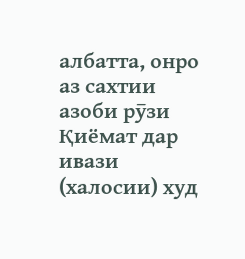албатта, онро аз сахтии азоби рӯзи Қиёмат дар ивази (халосии) худ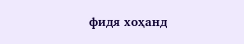фидя хоҳанд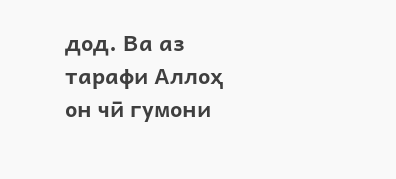дод. Ва аз тарафи Аллоҳ он чӣ гумони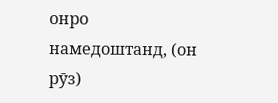онро намедоштанд, (он рӯз)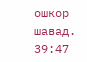ошкор шавад.
39:47